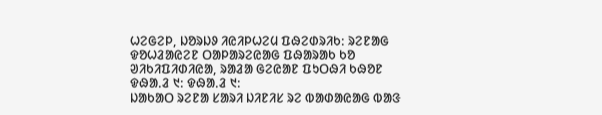ᱦᱮᱜᱮᱞ, ᱡᱚᱨᱡᱽ ᱤᱭᱤᱞᱦᱮᱢ ᱯᱷᱮᱰᱨᱤᱠ: ᱨᱮᱱᱟᱜ ᱫᱚᱦᱲᱟᱭᱮᱱ ᱛᱟᱞᱟᱨᱮᱭᱟᱜ ᱯᱷᱟᱨᱟᱠ ᱠᱚ
ᱣᱤᱠᱤᱯᱤᱰᱤᱭᱟ, ᱨᱟᱲᱟ ᱜᱮᱭᱟᱱ ᱯᱩᱛᱷᱤ ᱠᱷᱚᱱ
ᱫᱷᱟᱹᱲ ᱑: ᱫᱷᱟᱹᱲ ᱑:
ᱡᱟᱠᱟᱛ ᱨᱮᱱᱟ ᱥᱟᱨᱤ ᱡᱤᱱᱤᱥ ᱨᱮ ᱵᱟᱰᱟᱭᱟᱜ ᱵᱟᱝ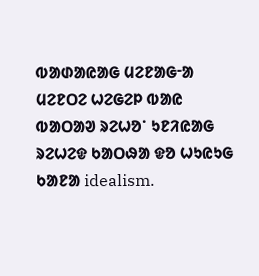ᱵᱟᱰᱟᱭᱟᱜ ᱢᱮᱱᱟᱜᱼᱟ ᱢᱮᱱᱛᱮ ᱦᱮᱜᱮᱞ ᱵᱟᱭ ᱵᱟᱛᱟᱣ ᱨᱮᱦᱚᱸ ᱩᱱᱤᱭᱟᱜ ᱨᱮᱦᱮᱫ ᱠᱟᱛᱷᱟ ᱫᱚ ᱦᱩᱭᱩᱜ ᱠᱟᱱᱟ idealism.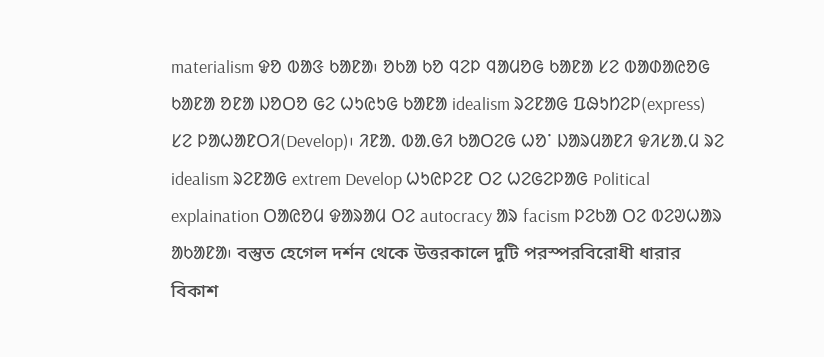materialism ᱫᱚ ᱵᱟᱝ ᱠᱟᱱᱟ᱾ ᱚᱠᱟ ᱠᱚ ᱧᱮᱞ ᱧᱟᱢᱚᱜ ᱠᱟᱱᱟ ᱥᱮ ᱵᱟᱰᱟᱭᱚᱜ ᱠᱟᱱᱟ ᱚᱱᱟ ᱡᱚᱛᱚ ᱜᱮ ᱦᱩᱭᱩᱜ ᱠᱟᱱᱟ idealism ᱨᱮᱱᱟᱜ ᱯᱷᱩᱴᱮᱞ(express) ᱥᱮ ᱞᱟᱦᱟᱱᱛᱤ(Develop)᱾ ᱤᱱᱟᱹ ᱵᱟᱹᱜᱤ ᱠᱟᱛᱮᱜ ᱦᱚᱸ ᱡᱟᱨᱢᱟᱱᱤ ᱫᱤᱥᱟᱹᱢ ᱨᱮ idealism ᱨᱮᱱᱟᱜ extrem Develop ᱦᱩᱭᱞᱮᱱ ᱛᱮ ᱦᱮᱜᱮᱞᱟᱜ Political explaination ᱛᱟᱭᱚᱢ ᱫᱟᱨᱟᱢ ᱛᱮ autocracy ᱟᱨ facism ᱞᱮᱠᱟ ᱛᱮ ᱵᱮᱣᱦᱟᱨ ᱟᱠᱟᱱᱟ᱾ বস্তুত হেগেল দর্শন থেকে উত্তরকালে দুটি পরস্পরবিরোধী ধারার বিকাশ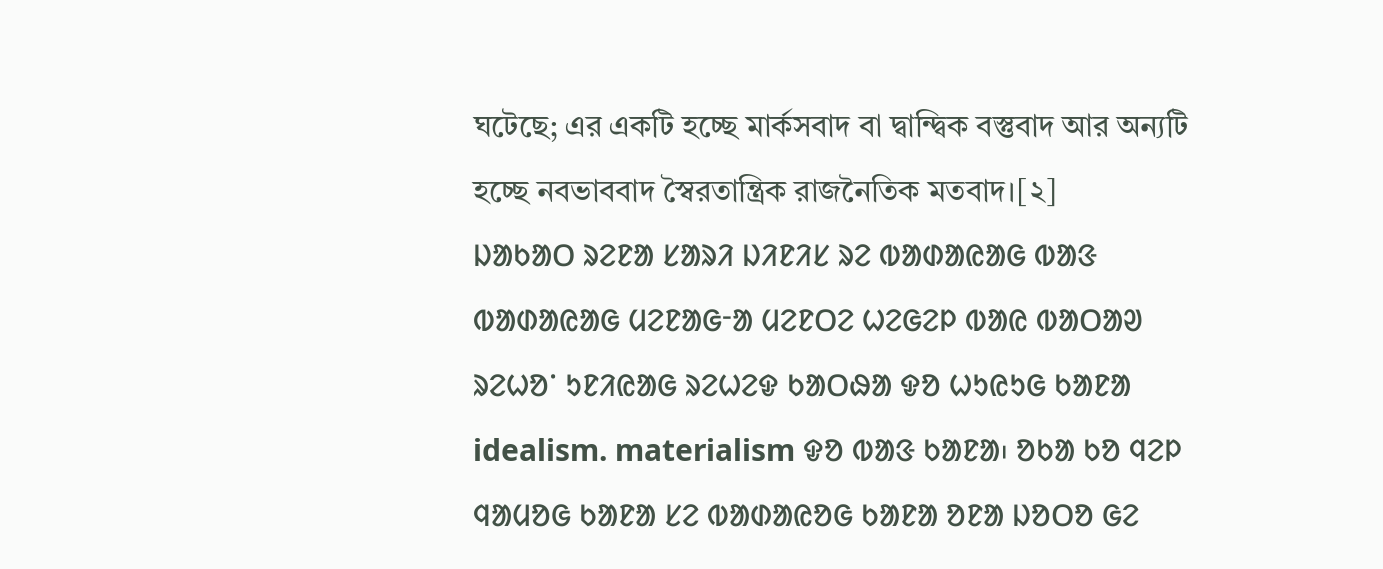ঘটেছে; এর একটি হচ্ছে মার্কসবাদ বা দ্বান্দ্বিক বস্তুবাদ আর অন্যটি হচ্ছে নবভাববাদ স্বৈরতান্ত্রিক রাজনৈতিক মতবাদ।[২]
ᱡᱟᱠᱟᱛ ᱨᱮᱱᱟ ᱥᱟᱨᱤ ᱡᱤᱱᱤᱥ ᱨᱮ ᱵᱟᱰᱟᱭᱟᱜ ᱵᱟᱝ ᱵᱟᱰᱟᱭᱟᱜ ᱢᱮᱱᱟᱜᱼᱟ ᱢᱮᱱᱛᱮ ᱦᱮᱜᱮᱞ ᱵᱟᱭ ᱵᱟᱛᱟᱣ ᱨᱮᱦᱚᱸ ᱩᱱᱤᱭᱟᱜ ᱨᱮᱦᱮᱫ ᱠᱟᱛᱷᱟ ᱫᱚ ᱦᱩᱭᱩᱜ ᱠᱟᱱᱟ idealism. materialism ᱫᱚ ᱵᱟᱝ ᱠᱟᱱᱟ᱾ ᱚᱠᱟ ᱠᱚ ᱧᱮᱞ ᱧᱟᱢᱚᱜ ᱠᱟᱱᱟ ᱥᱮ ᱵᱟᱰᱟᱭᱚᱜ ᱠᱟᱱᱟ ᱚᱱᱟ ᱡᱚᱛᱚ ᱜᱮ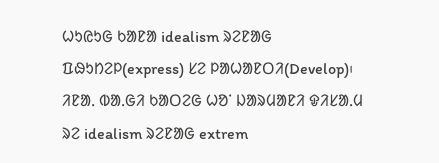ᱦᱩᱭᱩᱜ ᱠᱟᱱᱟ idealism ᱨᱮᱱᱟᱜ ᱯᱷᱩᱴᱮᱞ(express) ᱥᱮ ᱞᱟᱦᱟᱱᱛᱤ(Develop)᱾ ᱤᱱᱟᱹ ᱵᱟᱹᱜᱤ ᱠᱟᱛᱮᱜ ᱦᱚᱸ ᱡᱟᱨᱢᱟᱱᱤ ᱫᱤᱥᱟᱹᱢ ᱨᱮ idealism ᱨᱮᱱᱟᱜ extrem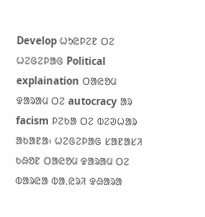Develop ᱦᱩᱭᱞᱮᱱ ᱛᱮ ᱦᱮᱜᱮᱞᱟᱜ Political explaination ᱛᱟᱭᱚᱢ ᱫᱟᱨᱟᱢ ᱛᱮ autocracy ᱟᱨ facism ᱞᱮᱠᱟ ᱛᱮ ᱵᱮᱣᱦᱟᱨ ᱟᱠᱟᱱᱟ᱾ ᱦᱮᱜᱮᱞᱟᱜ ᱥᱟᱱᱟᱥᱤ ᱠᱷᱚᱱ ᱛᱟᱭᱚᱢ ᱫᱟᱨᱟᱢ ᱛᱮ ᱵᱟᱨᱭᱟ ᱵᱟᱹᱭᱨᱤ ᱫᱷᱟᱨᱟ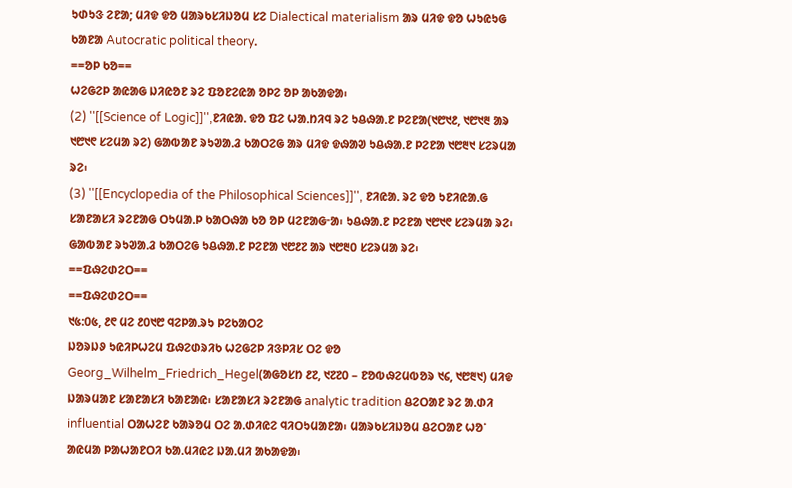ᱩᱰᱩᱝ ᱮᱱᱟ; ᱢᱤᱫ ᱫᱚ ᱢᱟᱨᱠᱥᱤᱡᱚᱢ ᱥᱮ Dialectical materialism ᱟᱨ ᱢᱤᱫ ᱫᱚ ᱦᱩᱭᱩᱜ ᱠᱟᱱᱟ Autocratic political theoryᱹ
==ᱚᱞ ᱠᱚ==
ᱦᱮᱜᱮᱞ ᱟᱭᱟᱜ ᱡᱤᱭᱚᱱ ᱨᱮ ᱯᱚᱱᱮᱭᱟ ᱚᱞᱮ ᱚᱞ ᱟᱠᱟᱫᱟ᱾
(2) ''[[Science of Logic]]'',ᱱᱤᱭᱟᱹ ᱫᱚ ᱯᱮ ᱦᱟᱹᱴᱤᱧ ᱨᱮ ᱩᱪᱷᱟᱹᱱ ᱞᱮᱱᱟ(᱑᱘᱑᱒, ᱑᱘᱑᱓ ᱟᱨ ᱑᱘᱑᱖ ᱥᱮᱢᱟ ᱨᱮ) ᱜᱟᱵᱟᱱ ᱨᱩᱣᱟᱹᱲ ᱠᱟᱛᱮᱜ ᱟᱨ ᱢᱤᱫ ᱫᱷᱟᱣ ᱩᱪᱷᱟᱹᱱ ᱞᱮᱱᱟ ᱑᱘᱓᱑ ᱥᱮᱨᱢᱟ ᱨᱮ᱾
(3) ''[[Encyclopedia of the Philosophical Sciences]]'', ᱱᱤᱭᱟᱹ ᱨᱮ ᱫᱚ ᱩᱱᱤᱭᱟᱹᱜ ᱥᱟᱱᱟᱥᱤ ᱨᱮᱱᱟᱜ ᱛᱩᱢᱟᱹᱞ ᱠᱟᱛᱷᱟ ᱠᱚ ᱚᱞ ᱢᱮᱱᱟᱜᱼᱟ᱾ ᱩᱪᱷᱟᱹᱱ ᱞᱮᱱᱟ ᱑᱘᱑᱖ ᱥᱮᱨᱢᱟ ᱨᱮ᱾ ᱜᱟᱵᱟᱱ ᱨᱩᱣᱟᱹᱲ ᱠᱟᱛᱮᱜ ᱩᱪᱷᱟᱹᱱ ᱞᱮᱱᱟ ᱑᱘᱒᱗ ᱟᱨ ᱑᱘᱓᱐ ᱥᱮᱨᱢᱟ ᱨᱮ᱾
==ᱯᱷᱮᱰᱮᱛ==
==ᱯᱷᱮᱰᱮᱛ==
᱑᱕:᱐᱕, ᱒᱖ ᱢᱮ ᱒᱐᱑᱘ ᱧᱮᱞᱟᱹᱨᱩ ᱞᱮᱠᱟᱛᱮ
ᱡᱚᱨᱡᱽ ᱩᱭᱤᱞᱦᱮᱢ ᱯᱷᱮᱰᱨᱤᱠ ᱦᱮᱜᱮᱞ ᱤᱝᱞᱤᱥ ᱛᱮ ᱫᱚ Georg_Wilhelm_Friedrich_Hegel(ᱟᱜᱚᱥᱴ ᱒᱗, ᱑᱗᱗᱐ – ᱱᱚᱵᱷᱮᱢᱵᱚᱨ ᱑᱔, ᱑᱘᱓᱑) ᱢᱤᱫ ᱡᱟᱨᱢᱟᱱ ᱥᱟᱱᱟᱥᱤ ᱠᱟᱱᱟᱭ᱾ ᱥᱟᱱᱟᱥᱤ ᱨᱮᱱᱟᱜ analytic tradition ᱪᱮᱛᱟᱱ ᱨᱮ ᱟᱹᱰᱤ influential ᱛᱟᱦᱮᱱ ᱠᱟᱨᱚᱢ ᱛᱮ ᱟᱹᱰᱤᱭᱮ ᱧᱤᱛᱩᱢᱟᱱᱟ᱾ ᱢᱟᱨᱠᱥᱤᱡᱚᱢ ᱪᱮᱛᱟᱱ ᱦᱚᱸ ᱟᱭᱢᱟ ᱞᱟᱦᱟᱱᱛᱤ ᱠᱟᱹᱢᱤᱭᱮ ᱡᱟᱹᱢᱤ ᱟᱠᱟᱫᱟ᱾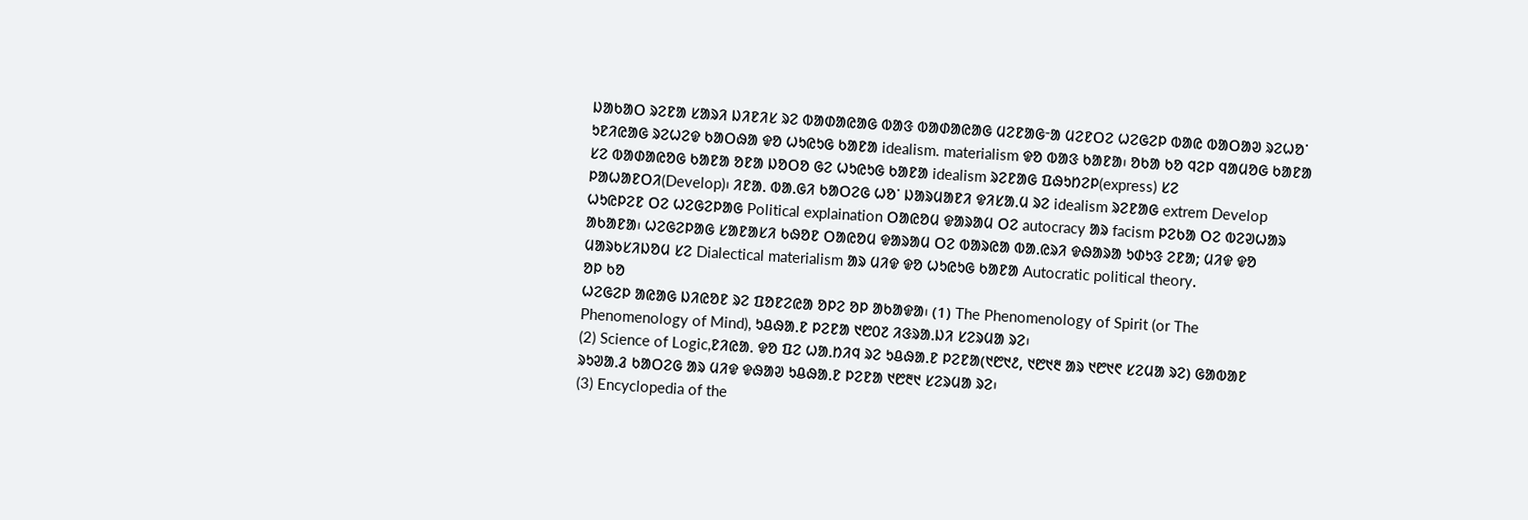ᱡᱟᱠᱟᱛ ᱨᱮᱱᱟ ᱥᱟᱨᱤ ᱡᱤᱱᱤᱥ ᱨᱮ ᱵᱟᱰᱟᱭᱟᱜ ᱵᱟᱝ ᱵᱟᱰᱟᱭᱟᱜ ᱢᱮᱱᱟᱜᱼᱟ ᱢᱮᱱᱛᱮ ᱦᱮᱜᱮᱞ ᱵᱟᱭ ᱵᱟᱛᱟᱣ ᱨᱮᱦᱚᱸ ᱩᱱᱤᱭᱟᱜ ᱨᱮᱦᱮᱫ ᱠᱟᱛᱷᱟ ᱫᱚ ᱦᱩᱭᱩᱜ ᱠᱟᱱᱟ idealism. materialism ᱫᱚ ᱵᱟᱝ ᱠᱟᱱᱟ᱾ ᱚᱠᱟ ᱠᱚ ᱧᱮᱞ ᱧᱟᱢᱚᱜ ᱠᱟᱱᱟ ᱥᱮ ᱵᱟᱰᱟᱭᱚᱜ ᱠᱟᱱᱟ ᱚᱱᱟ ᱡᱚᱛᱚ ᱜᱮ ᱦᱩᱭᱩᱜ ᱠᱟᱱᱟ idealism ᱨᱮᱱᱟᱜ ᱯᱷᱩᱴᱮᱞ(express) ᱥᱮ ᱞᱟᱦᱟᱱᱛᱤ(Develop)᱾ ᱤᱱᱟᱹ ᱵᱟᱹᱜᱤ ᱠᱟᱛᱮᱜ ᱦᱚᱸ ᱡᱟᱨᱢᱟᱱᱤ ᱫᱤᱥᱟᱹᱢ ᱨᱮ idealism ᱨᱮᱱᱟᱜ extrem Develop ᱦᱩᱭᱞᱮᱱ ᱛᱮ ᱦᱮᱜᱮᱞᱟᱜ Political explaination ᱛᱟᱭᱚᱢ ᱫᱟᱨᱟᱢ ᱛᱮ autocracy ᱟᱨ facism ᱞᱮᱠᱟ ᱛᱮ ᱵᱮᱣᱦᱟᱨ ᱟᱠᱟᱱᱟ᱾ ᱦᱮᱜᱮᱞᱟᱜ ᱥᱟᱱᱟᱥᱤ ᱠᱷᱚᱱ ᱛᱟᱭᱚᱢ ᱫᱟᱨᱟᱢ ᱛᱮ ᱵᱟᱨᱭᱟ ᱵᱟᱹᱭᱨᱤ ᱫᱷᱟᱨᱟ ᱩᱰᱩᱝ ᱮᱱᱟ; ᱢᱤᱫ ᱫᱚ ᱢᱟᱨᱠᱥᱤᱡᱚᱢ ᱥᱮ Dialectical materialism ᱟᱨ ᱢᱤᱫ ᱫᱚ ᱦᱩᱭᱩᱜ ᱠᱟᱱᱟ Autocratic political theoryᱹ
ᱚᱞ ᱠᱚ
ᱦᱮᱜᱮᱞ ᱟᱭᱟᱜ ᱡᱤᱭᱚᱱ ᱨᱮ ᱯᱚᱱᱮᱭᱟ ᱚᱞᱮ ᱚᱞ ᱟᱠᱟᱫᱟ᱾ (1) The Phenomenology of Spirit (or The Phenomenology of Mind), ᱩᱪᱷᱟᱹᱱ ᱞᱮᱱᱟ ᱑᱘᱐᱗ ᱤᱝᱨᱟᱹᱡᱤ ᱥᱮᱨᱢᱟ ᱨᱮ᱾
(2) Science of Logic,ᱱᱤᱭᱟᱹ ᱫᱚ ᱯᱮ ᱦᱟᱹᱴᱤᱧ ᱨᱮ ᱩᱪᱷᱟᱹᱱ ᱞᱮᱱᱟ(᱑᱘᱑᱒, ᱑᱘᱑᱓ ᱟᱨ ᱑᱘᱑᱖ ᱥᱮᱢᱟ ᱨᱮ) ᱜᱟᱵᱟᱱ ᱨᱩᱣᱟᱹᱲ ᱠᱟᱛᱮᱜ ᱟᱨ ᱢᱤᱫ ᱫᱷᱟᱣ ᱩᱪᱷᱟᱹᱱ ᱞᱮᱱᱟ ᱑᱘᱓᱑ ᱥᱮᱨᱢᱟ ᱨᱮ᱾
(3) Encyclopedia of the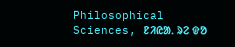Philosophical Sciences, ᱱᱤᱭᱟᱹ ᱨᱮ ᱫᱚ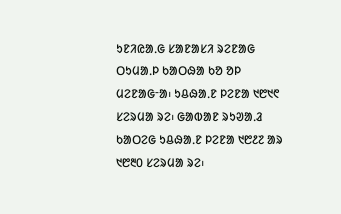ᱩᱱᱤᱭᱟᱹᱜ ᱥᱟᱱᱟᱥᱤ ᱨᱮᱱᱟᱜ ᱛᱩᱢᱟᱹᱞ ᱠᱟᱛᱷᱟ ᱠᱚ ᱚᱞ ᱢᱮᱱᱟᱜᱼᱟ᱾ ᱩᱪᱷᱟᱹᱱ ᱞᱮᱱᱟ ᱑᱘᱑᱖ ᱥᱮᱨᱢᱟ ᱨᱮ᱾ ᱜᱟᱵᱟᱱ ᱨᱩᱣᱟᱹᱲ ᱠᱟᱛᱮᱜ ᱩᱪᱷᱟᱹᱱ ᱞᱮᱱᱟ ᱑᱘᱒᱗ ᱟᱨ ᱑᱘᱓᱐ ᱥᱮᱨᱢᱟ ᱨᱮ᱾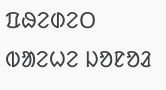ᱯᱷᱮᱰᱮᱛ
ᱵᱟᱮᱦᱮ ᱡᱚᱱᱚᱲ